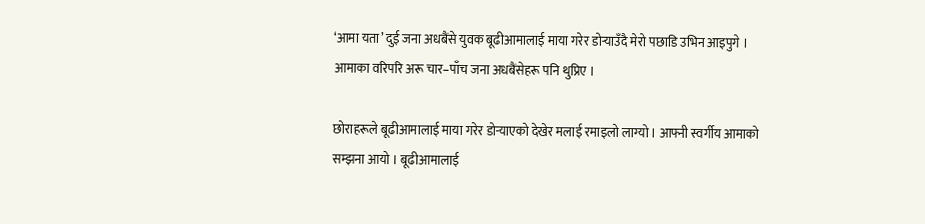‘आमा यता’ दुई जना अधबैंसे युवक बूढीआमालाई माया गरेर डोर्‍याउँदै मेरो पछाडि उभिन आइपुगे । आमाका वरिपरि अरू चार–पाँच जना अधबैंसेहरू पनि थुप्रिए ।

छोराहरूले बूढीआमालाई माया गरेर डोर्‍याएको देखेर मलाई रमाइलो लाग्यो । आफ्नी स्वर्गीय आमाको सम्झना आयो । बूढीआमालाई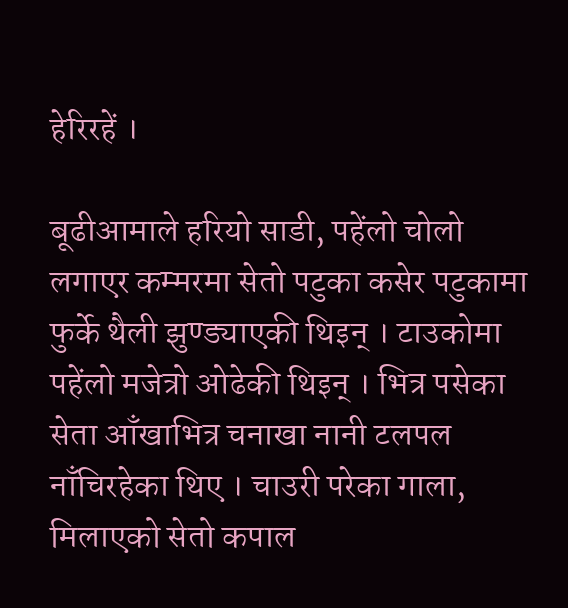हेरिरहें ।

बूढीआमाले हरियो साडी, पहेंलो चोलो लगाएर कम्मरमा सेतो पटुका कसेर पटुकामा फुर्के थैली झुण्ड्याएकी थिइन् । टाउकोमा पहेंलो मजेत्रो ओढेकी थिइन् । भित्र पसेका सेता आँखाभित्र चनाखा नानी टलपल नाँचिरहेका थिए । चाउरी परेका गाला, मिलाएको सेतो कपाल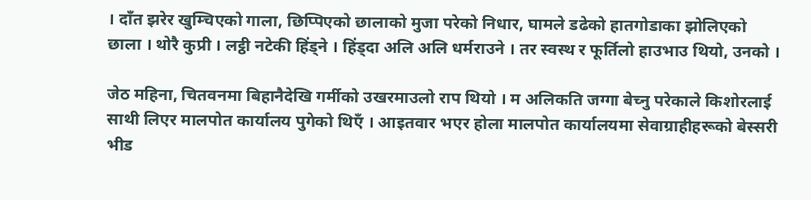। दाँत झरेर खुम्चिएको गाला, छिप्पिएको छालाको मुजा परेको निधार, घामले डढेको हातगोडाका झोलिएको छाला । थोरै कुप्री । लट्ठी नटेकी हिंड्ने । हिंड्दा अलि अलि धर्मराउने । तर स्वस्थ र फूर्तिलो हाउभाउ थियो, उनको ।

जेठ महिना, चितवनमा बिहानैदेखि गर्मीको उखरमाउलो राप थियो । म अलिकति जग्गा बेच्नु परेकाले किशोरलाई साथी लिएर मालपोत कार्यालय पुगेको थिएँ । आइतवार भएर होला मालपोत कार्यालयमा सेवाग्राहीहरूको बेस्सरी भीड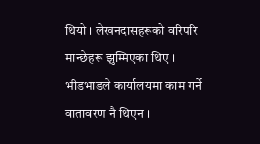थियो । लेखनदासहरूको वरिपरि मान्छेहरू झुम्मिएका थिए । भीडभाडले कार्यालयमा काम गर्ने वातावरण नै थिएन ।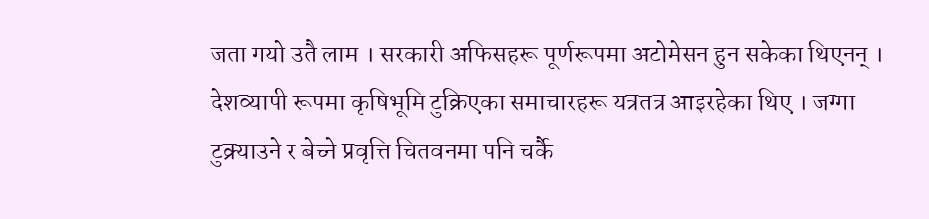जता गयो उतै लाम । सरकारी अफिसहरू पूर्णरूपमा अटोमेसन हुन सकेका थिएनन् । देशव्यापी रूपमा कृषिभूमि टुक्रिएका समाचारहरू यत्रतत्र आइरहेका थिए । जग्गा टुक्र्याउने र बेच्ने प्रवृत्ति चितवनमा पनि चर्कै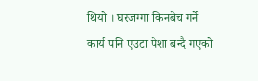थियो । घरजग्गा किनबेच गर्ने कार्य पनि एउटा पेशा बन्दै गएको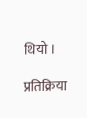थियो ।

प्रतिक्रिया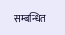सम्बन्धित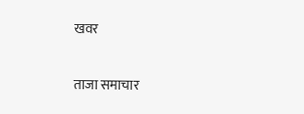खवर

ताजा समाचार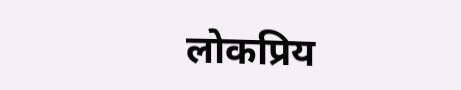लोकप्रिय